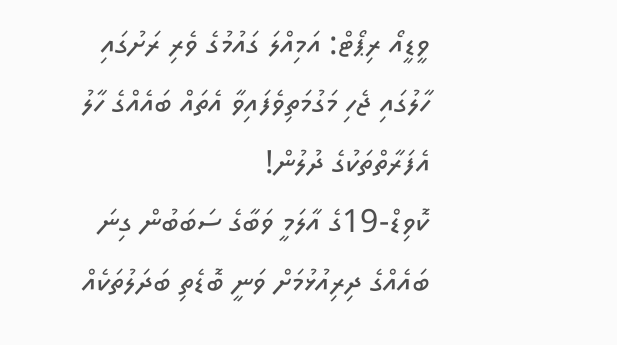ވީޑީއޯ ރިޕޯޓް: އަމިއްލަ ގައުމުގެ ވެރި ރަށުގައި ހާލުގައި ޖެހި މަގުމަތިވެފައިވާ އެތައް ބައެއްގެ ހާލު އެފަރާތްތަކުގެ ދުލުން!
ކޮވިޑް-19ގެ އާލަމީ ވަބާގެ ސަބަބުން ގިނަ ބައެއްގެ ދިރިއުޅުމަށް ވަނީ ބޮޑެތި ބަދަލުތަކެއް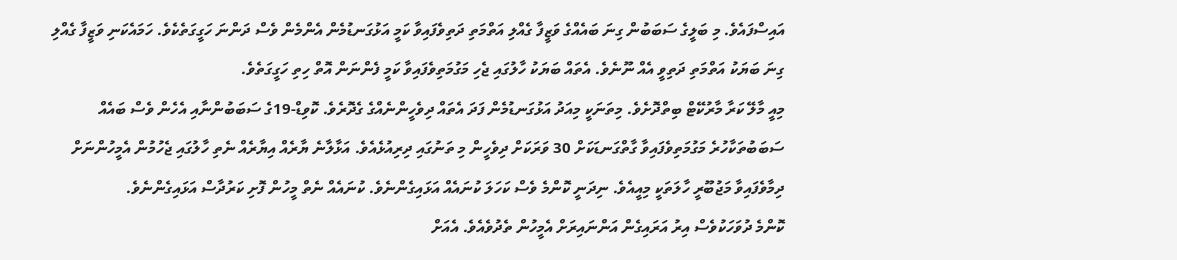އައިސްފައެވެ. މި ބަލީގެ ސަބަބުން ގިނަ ބައެއްގެ ވަޒީފާ ގެއްލި އަތްމަތި ދަތިވެފައިވާ ކަމީ އަޅުގަނޑުމެން އެންމެން ވެސް ދަންނަ ހަގީގަތެކެވެ. ހަމައެކަނި ވަޒީފާ ގެއްލި ގިނަ ބަޔަކު އަތްމަތި ދަތިވީ އެއް ނޫނެވެ. އެތައް ބަޔަކު ހާލުގައި ޖެހި މަގުމަތިވެފައިވާ ކަމީ ފެންނަން އޮތް ހިތި ހަގީގަތެވެ.
މިއީ މާލޭ ކަރާ މާރުކޭޓް ބިތްދޮށެވެ. މިތަނަކީ މިއަދު އަޅުގަނޑުމެން ފަދަ އެތައް ދިވެހީންނެއްގެ ގެދޮރެވެ. ކޮވިޑް-19ގެ ސަބަބުންނާއި އެހެން ވެސް ބައެއް ސަބަބުތަކާހުރެ މަގުމަތިވެފައިވާ ގާތްގަނޑަކަށް 30 ވަރަކަށް ދިވެހީން މި ތަނުގައި ދިރިއުޅެއެވެ. އަޅާލާނެ ޔާރެއް އިޔާރެއް ނެތި ހާލުގައި ޖެހުމުން އެމީހުންނަށް ދިމާވެފައިވާ މަޖުބޫރީ ހާލަތަކީ މިއީއެވެ. ނިދަނީ ކޮންމެ ވެސް ކަހަލަ ކުނައެއް އަޅައިގެންނެވެ. ކުނައެއް ނެތް މީހުން ފޮށި ކަރުދާސް އަޅައިގެންނެވެ.
ކޮންމެ ދުވަހަކުވެސް އިރު އަރައިގެން އަންނައިރަށް އެމީހުން ތެދުވެއެވެ. އެއަށް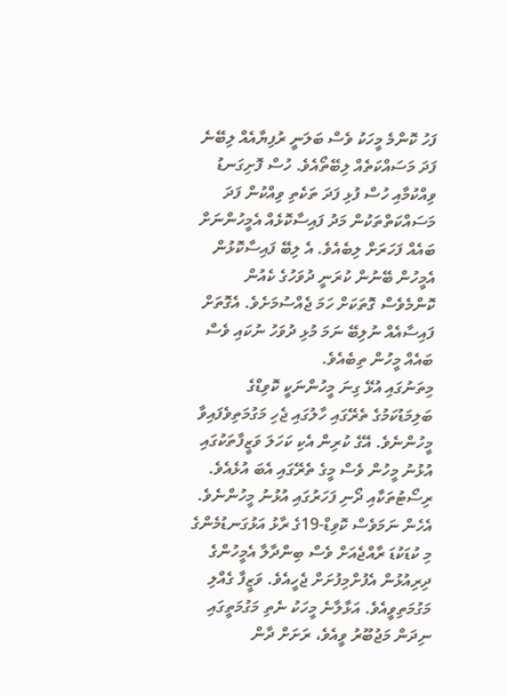ފަހު ކޮންމެ މީހަކު ވެސް ބަލަނީ ރުފިޔާއެއް ލިބޭނެ ފަދަ މަސައްކަތެއް ލިބޭތޯއެވެ. ހުސް ފޮށިގަނޑު ވިއްކުމާއި ހުސް ފުޅި ފަދަ ތަކެތި ވިއްކުން ފަދަ މަސައްކަތްތަކުން މަދު ފައިސާކޮޅެއް އެމީހުންނަށް ބައެއް ފަހަރަށް ލިބެއެވެ. އެ ލިބޭ ފައިސާކޮޅުން އެމީހުން ބޭނުން ކުރަނީ ދުވަހުގެ ކެއުން ކޮންމެވެސް ގޮތަކަށް ހަމަ ޖެއްސުމަށެވެ. އެގޮތަށް ފައިސާއެއް ނުލިބޭ ނަމަ މުޅި ދުވަހު ނުކައި ވެސް ބައެއް މީހުން ތިބެއެވެ.
މިތަނުގައި އުޅޭ ގިނަ މީހުންނަކީ ކޮވިޑްގެ ބަލިމަޑުކަމުގެ ތެރޭގައި ހާލުގައި ޖެހި މަގުމަތިވެފައިވާ މީހުންނެވެ. އޭގެ ކުރިން އެކި ކަހަލަ ވަޒީފާތަކުގައި އުޅުނު މީހުން ވެސް މީގެ ތެރޭގައި އެބަ އުޅެއެވެ. ރިސޯޓުތަކާއި ދޯނި ފަހަރުގައި އުޅުނު މީހުންނެވެ. އެހެން ނަމަވެސް ކޮވިޑް-19ގެ ރާޅު އަޅުގަނޑުމެންގެ މި ކުޑަކުޑަ ރާއްޖެއަށް ވެސް ބިންދާލާ އެމީހުންގެ ދިރިއުޅުން އެފުށްމިފުށަށް ޖެހީއެވެ. ވަޒީފާ ގެއްލި މަގުމަތިވީއެވެ. އަޅާލާނެ މީހަކު ނެތި މަގުމަތީގައި ނިދަން މަޖުބޫރު ވީއެވެ، ރަށަށް ދާން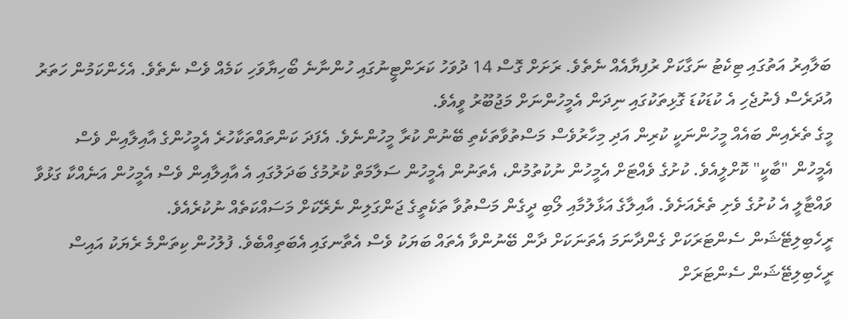ބަލާއިރު އަތުގައި ޓިކެޓު ނަގާކަށް ރުފިޔާއެއް ނެތެވެ. ރަށަށް ގޮސް 14 ދުވަހު ކަރަންޓީނުގައި ހުންނާނެ ބޯހިޔާވަހި ކަމެއް ވެސް ނެތެވެ. އެހެންކަމުން ހަތަރު އުދަރެސް ފެނުޖެހި އެ ކުޑަކުޑަ ގޮޅިތަކުގައި ނިދަން އެމީހުންނަށް މަޖުބޫރު ވީއެވެ.
މީގެ ތެރެއިން ބައެއް މީހުންނަކީ ކުރިން އަދި މިހާރުވެސް މަސްތުވާތަކެތި ބޭނުން ކުރާ މީހުންނެވެ. އެފަދަ ކަންތައްތަކާހުރެ އެމީހުންގެ އާއިލާއިން ވެސް އެމީހުން "ބާކީ" ކޮށްލީއެވެ. ކުށުގެ ވެއްޓަށް އެމީހުން ނުކުތުމުން، އެތަނުން އެމީހުން ސަލާމަތް ކުރުމުގެ ބަދަލުގައި އެ އާއިލާއިން ވެސް އެމީހުން އަނެއްކާ ގަޅުވާ ވައްޓާލީ އެ ކުށުގެ ވެށި ތެރެއަށެވެ. އާއިލާގެ އަޅާލުމާއި ލޯބި ދީގެން މަސްތުވާ ތަކެތީގެ ޖަންގަލިން ނެރޭކަށް މަސައްކަތެއް ނުކުރެއެވެ.
ރީހެބިލިޓޭޝަން ސެންޓަރަކަށް ގެންދާނަމަ އެތަނަކަށް ދާން ބޭނުންވާ އެތައް ބަޔަކު ވެސް އެތާނގައި އެބަތިއްބެވެ. ފުލުހުން ކިތަންމެ ރެޔަކު އައިސް ރީހެބިލިޓޭޝަން ސެންޓަރަށް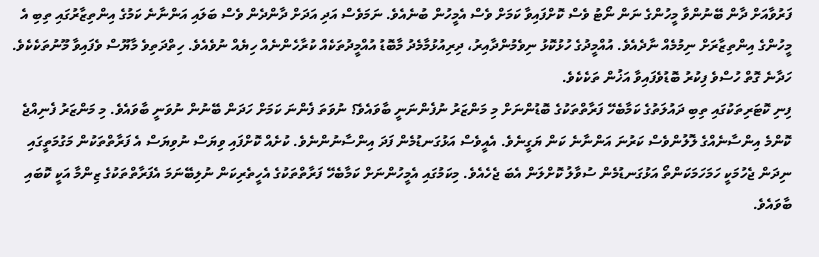ފަރުވާއަށް ދާން ބޭނުންވާ މީހުންގެ ނަން ނޯޓު ވެސް ކޮށްފައިވާ ކަމަށް ވެސް އެމީހުން ބުނެއެވެ. ނަމަވެސް އަދި އަދަށް ދާންދެން ވެސް ބަލައި އަންނާނެ ކަމުގެ އިންތިޒާރުގައި ތިބި އެ މީހުންގެ އިންތިޒާރަށް ނިމުމެއް ނާދެއެވެ. އުއްމީދުގެ ހުޅުކޮޅު ނިވެމުންދާއިރު، ދިރިއުޅުމާމެދު މާބޮޑު އުއްމީދުތަކެއް ކުރާހެންނެއް ހިޔެއް ނުވެއެވެ. ހިތްދަތިވެ މާޔޫސް ވެފައިވާ މޫނުތަކެކެވެ. ހަދާނެ ގޮތް ހުސްވެ ފިކުރު ބޮޑުވެފައިވާ އަޚުން ތަކެކެވެ.
ފިނި ކޮޓަރިތަކުގައި ތިބި ދައުލަތުގެ ކަމާބެހޭ ފަރާތްތަކުގެ ބޮޑުންނަށް މި މަންޒަރު ނުފެންނަނީ ބާވައެވެ؟ ނުވަތަ ފެންނަ ކަމަށް ހަދަން ބޭނުން ނުވަނީ ބާވައެވެ. މި މަންޒަރު ފެނިއްޖެ ކޮންމެ އިންސާނެއްގެ ލޮލުންވެސް ކަރުނަ އަންނާނެ ކަން ޔަގީނެވެ. އެއީވެސް އަޅުގަނޑުމެން ފަދަ އިންސާނުންނެވެ. ކުށެއް ކޮށްފައި ވިޔަސް ނުވިޔަސް އެ ފަރާތްތަކުން މަގުމަތީގައި ނިދަން ޖެހުމަކީ ހަމަހަމަކަންތޯ އަޅުގަނޑުމެން ސުވާލު ކޮށްލަން އެބަ ޖެހެއެވެ. މިކަމުގައި އެމީހުންނަށް ކަމާބެހޭ ފަރާތްތަކުގެ އެހީތެރިކަން ނުލިބޭނަމަ އެފަރާތްތަކުގެ ޒިންމާ އަކީ ކޮބައި ބާވައެވެ.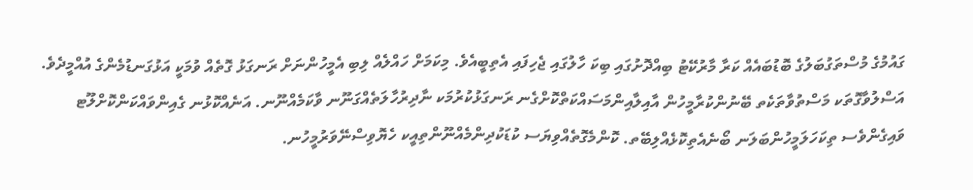ގައުމުގެ މުސްތަގުބަލުގެ ބޮޑުބައެއް ކަރާ މާރުކޭޓު ބިއްދޮށުގައި ބިކަ ހާލުގައި ޖެހިފައި އެތިބީއެވެ. މިކަމަށް ހައްލެއް ލިބި އެމީހުންނަށް ރަނގަޅު ގޮތެއް ވުމަކީ އަޅުގަނޑުމެންގެ އުއްމީދެވެ.
އަސްލުވާގޮތަކ މަސްތުވާތަކެތ ބޭނުންކުރާމީހުން އާއިލާއިންމަސައްކަތްކޮށްގެނ ރަނގަޅުކުރުމަކ ނާދިރުހާލަތެއްގަނޫނ ވާކަމެއްނޫނ. އަނެއްކޮޅުނ ގެއިންވައްކަންކޮށްލޫޓ ވައިގެންވެސ ތިކަހަލަމީހުންބަލަނ ބޯނެއެތިކޮޅެއްލިބޭތ. ކޮންމެގޮތެއްވިޔަސ ކުޑަކުދިންމެއްނޫންތިއީކ ހެޔޮވިސްނޭވަރުމީހުނ.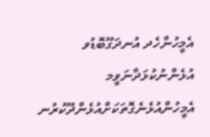އެމީހުނާހެދ އުނދަގޫބޮޑުވ އުޅެންނުކުޅަދާނަވީމ އެމީހުންއުޅެނެގޮތަކަށްއުޅެންދޫކުރުނ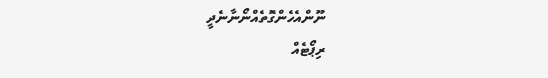ނޫންއެހެންގޮތެއްނޯނާނެދީ
ރިޕޯޓެއް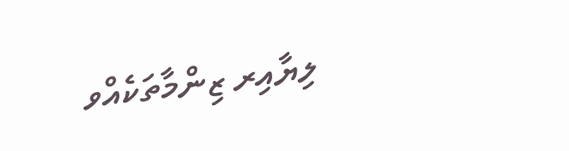ލިޔާއިރ ޒިންމާތަކެއްވ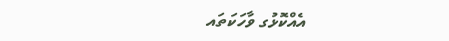އެއްކޮޅުގ ވާހަކަތައ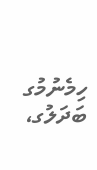ހިމެނުމުގ ބަދަލުގ،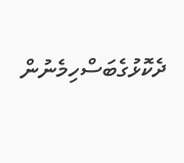ދެކޮޅުގެބަސްހިމެނުން